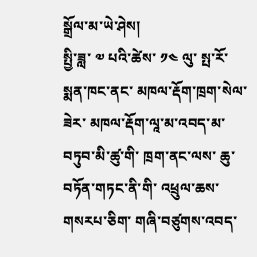སྒྲོལ་མ་ཡེ་ཤེས།
སྤྱི་ཟླ་ ༧ པའི་ཚེས་ ༡༤ ལུ་ སྤ་རོ་སྨན་ཁང་ནང་ མཁལ་རྡོག་ཁྲག་སེལ་ཟེར་ མཁལ་རྡོག་ལཱ་མ་འབད་མ་བཏུབ་མི་ཚུ་གི་ ཁྲག་ནང་ལས་ ཆུ་བཏོན་གཏང་ནི་གི་ འཕྲུལ་ཆས་གསརཔ་ཅིག་ གཞི་བཙུགས་འབད་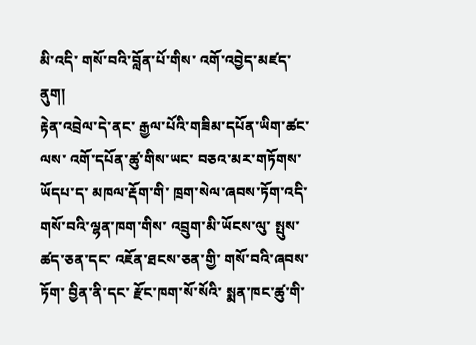མི་འདི་ གསོ་བའི་བློན་པོ་གིས་ འགོ་འབྱེད་མཛད་ནུག།
རྟེན་འབྲེལ་དེ་ནང་ རྒྱལ་པོའི་གཟིམ་དཔོན་ཡིག་ཚང་ལས་ འགོ་དཔོན་ཚུ་གིས་ཡང་ བཅའ་མར་གཏོགས་ཡོདཔ་ད་ མཁལ་རྡོག་གི་ ཁྲག་སེལ་ཞབས་ཏོག་འདི་ གསོ་བའི་ལྷན་ཁག་གིས་ འབྲུག་མི་ཡོངས་ལུ་ སྤུས་ཚད་ཅན་དང་ འཇོན་ཐངས་ཅན་གྱི་ གསོ་བའི་ཞབས་ཏོག་ བྱིན་ནི་དང་ རྫོང་ཁག་སོ་སོའི་ སྨན་ཁང་ཚུ་གི་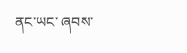ནང་ཡང་ ཞབས་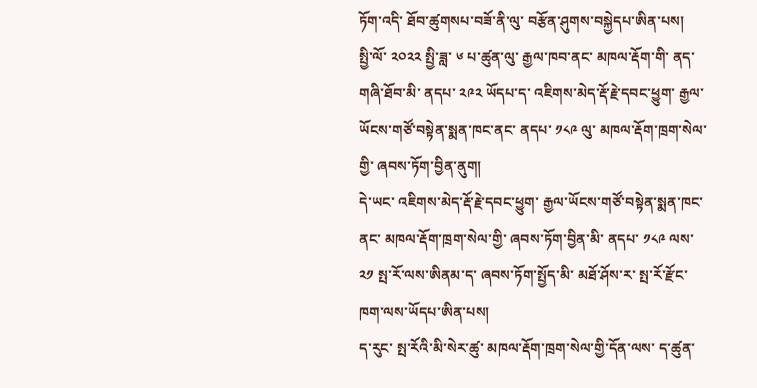ཏོག་འདི་ ཐོབ་ཚུགསཔ་བཟོ་ནི་ལུ་ བརྩོན་ཤུགས་བསྐྱེདཔ་ཨིན་པས།
སྤྱི་ལོ་ ༢༠༢༢ སྤྱི་ཟླ་ ༦ པ་ཚུན་ལུ་ རྒྱལ་ཁབ་ནང་ མཁལ་རྡོག་གི་ ནད་གཞི་ཐོབ་མི་ ནདཔ་ ༢༩༢ ཡོདཔ་ད་ འཇིགས་མེད་རྡོ་རྗེ་དབང་ཕྱུག་ རྒྱལ་ཡོངས་གཙོ་བསྟེན་སྨན་ཁང་ནང་ ནདཔ་ ༡༨༩ ལུ་ མཁལ་རྡོག་ཁྲག་སེལ་གྱི་ ཞབས་ཏོག་བྱིན་ནུག།
དེ་ཡང་ འཇིགས་མེད་རྡོ་རྗེ་དབང་ཕྱུག་ རྒྱལ་ཡོངས་གཙོ་བསྟེན་སྨན་ཁང་ནང་ མཁལ་རྡོག་ཁྲག་སེལ་གྱི་ ཞབས་ཏོག་བྱིན་མི་ ནདཔ་ ༡༨༩ ལས་ ༢༡ སྤ་རོ་ལས་ཨིནམ་ད་ ཞབས་ཏོག་སྤྱོད་མི་ མཐོ་ཤོས་ར་ སྤ་རོ་རྫོང་ཁག་ལས་ཡོདཔ་ཨིན་པས།
ད་རུང་ སྤ་རོའི་མི་སེར་ཚུ་ མཁལ་རྡོག་ཁྲག་སེལ་གྱི་དོན་ལས་ ད་ཚུན་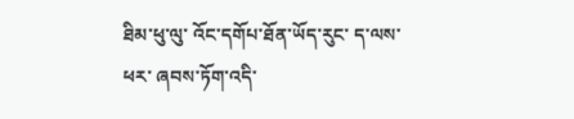ཐིམ་ཕུ་ལུ་ འོང་དགོཔ་ཐོན་ཡོད་རུང་ ད་ལས་ཕར་ ཞབས་ཏོག་འདི་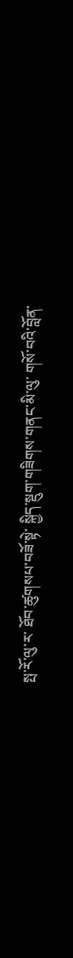སྤ་རོ་ལུ་ར་ ཐོབ་ཚུགསཔ་བཟོ་སྟེ་ སྐྱིད་སྡུག་གཟིགས་གནང་མི་ལུ་ གསོ་བའི་བློན་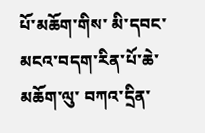པོ་མཆོག་གིས་ མི་དབང་མངའ་བདག་རིན་པོ་ཆེ་མཆོག་ལུ་ བཀའ་དྲིན་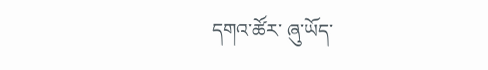དགའ་ཚོར་ ཞུ་ཡོད་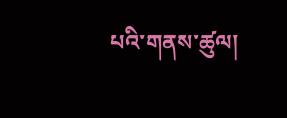པའི་གནས་ཚུལ།